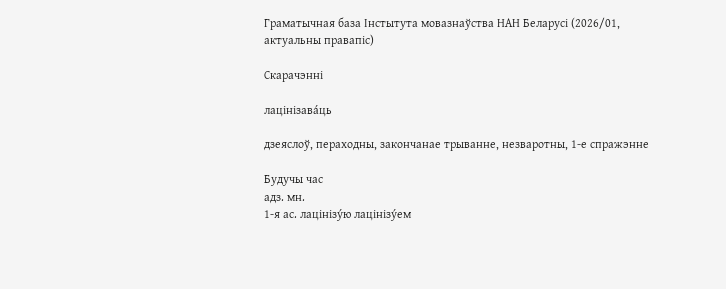Граматычная база Інстытута мовазнаўства НАН Беларусі (2026/01, актуальны правапіс)

Скарачэнні

лацінізава́ць

дзеяслоў, пераходны, закончанае трыванне, незваротны, 1-е спражэнне

Будучы час
адз. мн.
1-я ас. лацінізу́ю лацінізу́ем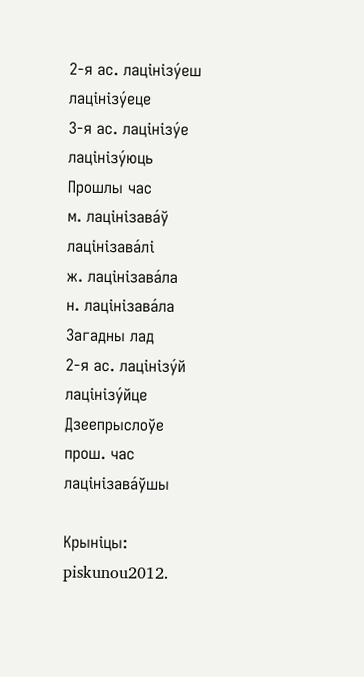2-я ас. лацінізу́еш лацінізу́еце
3-я ас. лацінізу́е лацінізу́юць
Прошлы час
м. лацінізава́ў лацінізава́лі
ж. лацінізава́ла
н. лацінізава́ла
Загадны лад
2-я ас. лацінізу́й лацінізу́йце
Дзеепрыслоўе
прош. час лацінізава́ўшы

Крыніцы: piskunou2012.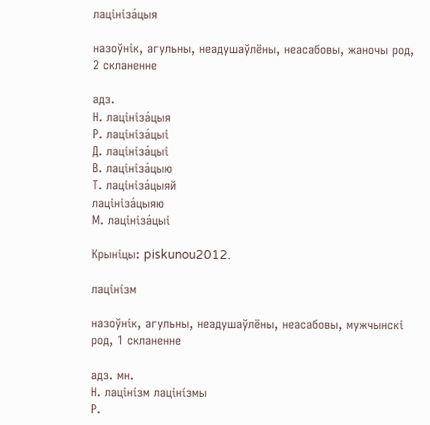лацініза́цыя

назоўнік, агульны, неадушаўлёны, неасабовы, жаночы род, 2 скланенне

адз.
Н. лацініза́цыя
Р. лацініза́цыі
Д. лацініза́цыі
В. лацініза́цыю
Т. лацініза́цыяй
лацініза́цыяю
М. лацініза́цыі

Крыніцы: piskunou2012.

лаціні́зм

назоўнік, агульны, неадушаўлёны, неасабовы, мужчынскі род, 1 скланенне

адз. мн.
Н. лаціні́зм лаціні́змы
Р.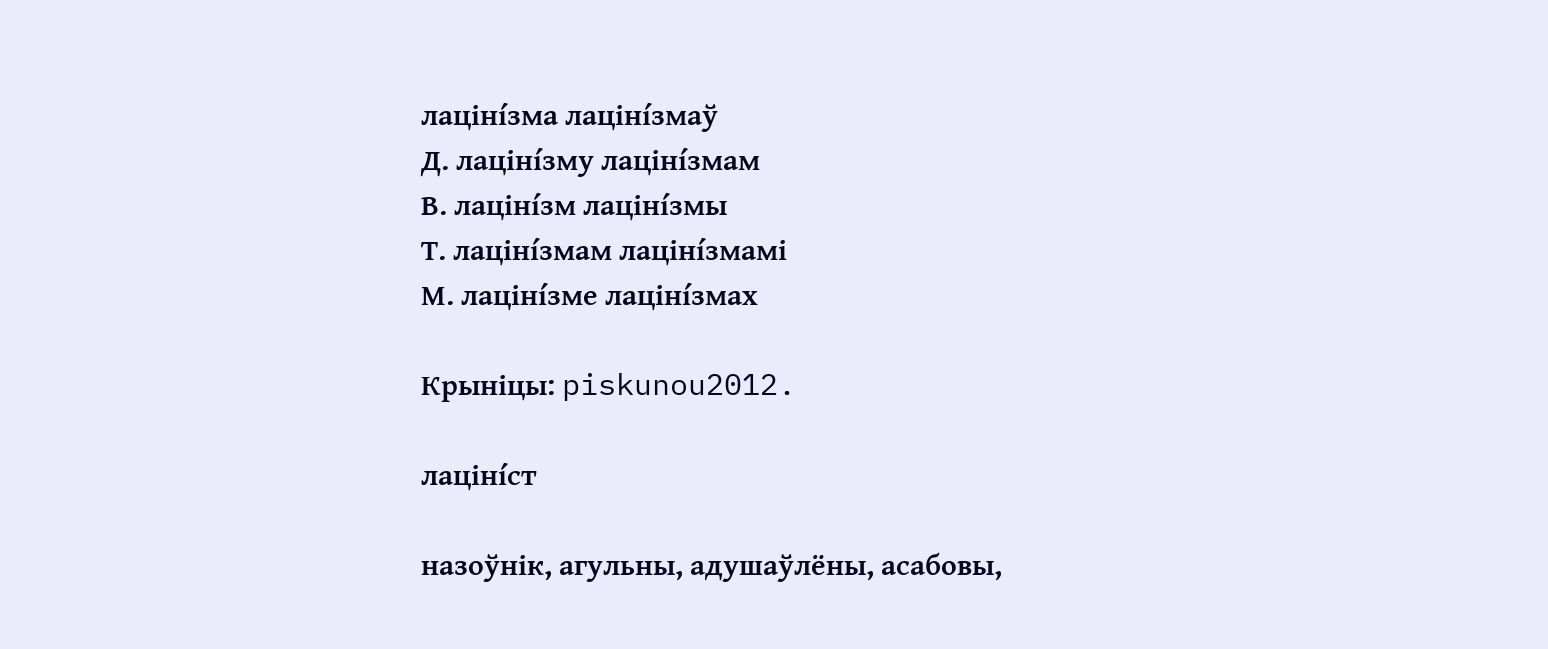лаціні́зма лаціні́змаў
Д. лаціні́зму лаціні́змам
В. лаціні́зм лаціні́змы
Т. лаціні́змам лаціні́змамі
М. лаціні́зме лаціні́змах

Крыніцы: piskunou2012.

лаціні́ст

назоўнік, агульны, адушаўлёны, асабовы,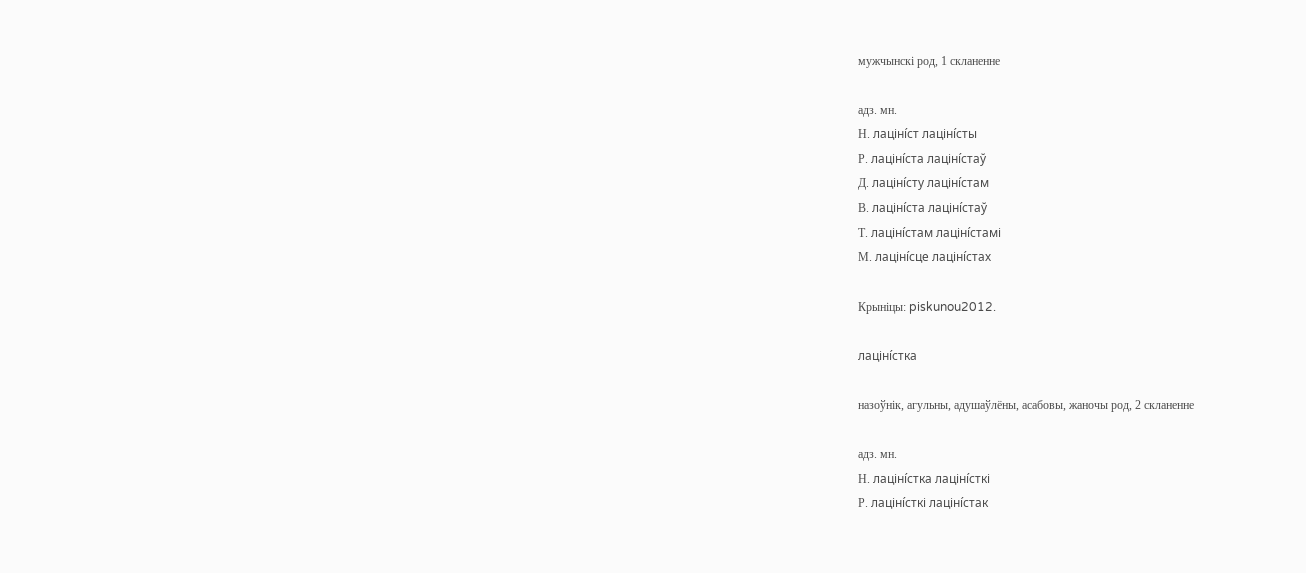мужчынскі род, 1 скланенне

адз. мн.
Н. лаціні́ст лаціні́сты
Р. лаціні́ста лаціні́стаў
Д. лаціні́сту лаціні́стам
В. лаціні́ста лаціні́стаў
Т. лаціні́стам лаціні́стамі
М. лаціні́сце лаціні́стах

Крыніцы: piskunou2012.

лаціні́стка

назоўнік, агульны, адушаўлёны, асабовы, жаночы род, 2 скланенне

адз. мн.
Н. лаціні́стка лаціні́сткі
Р. лаціні́сткі лаціні́стак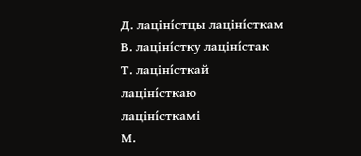Д. лаціні́стцы лаціні́сткам
В. лаціні́стку лаціні́стак
Т. лаціні́сткай
лаціні́сткаю
лаціні́сткамі
М.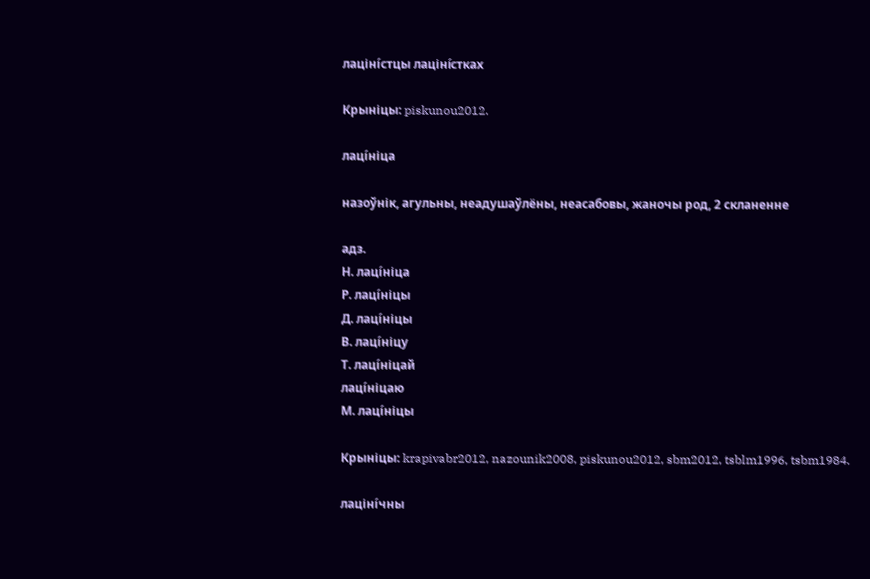лаціні́стцы лаціні́стках

Крыніцы: piskunou2012.

лаці́ніца

назоўнік, агульны, неадушаўлёны, неасабовы, жаночы род, 2 скланенне

адз.
Н. лаці́ніца
Р. лаці́ніцы
Д. лаці́ніцы
В. лаці́ніцу
Т. лаці́ніцай
лаці́ніцаю
М. лаці́ніцы

Крыніцы: krapivabr2012, nazounik2008, piskunou2012, sbm2012, tsblm1996, tsbm1984.

лаціні́чны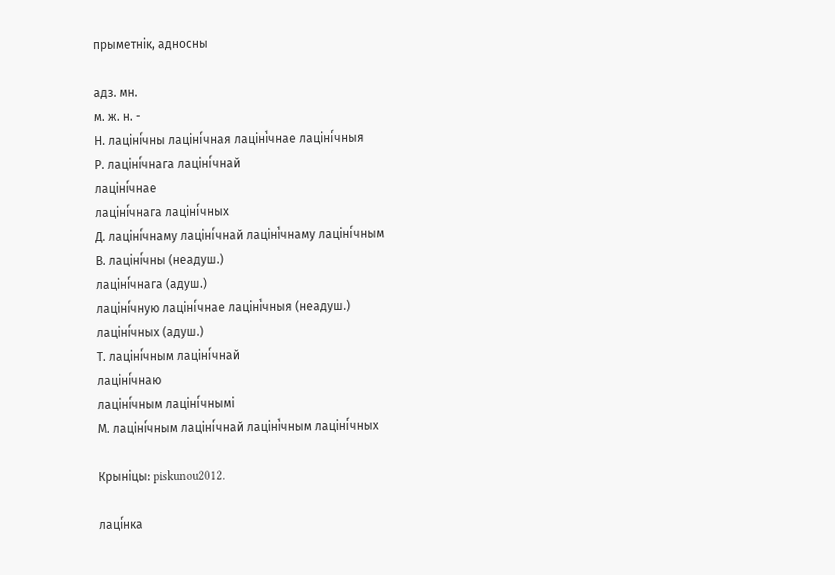прыметнік, адносны

адз. мн.
м. ж. н. -
Н. лаціні́чны лаціні́чная лаціні́чнае лаціні́чныя
Р. лаціні́чнага лаціні́чнай
лаціні́чнае
лаціні́чнага лаціні́чных
Д. лаціні́чнаму лаціні́чнай лаціні́чнаму лаціні́чным
В. лаціні́чны (неадуш.)
лаціні́чнага (адуш.)
лаціні́чную лаціні́чнае лаціні́чныя (неадуш.)
лаціні́чных (адуш.)
Т. лаціні́чным лаціні́чнай
лаціні́чнаю
лаціні́чным лаціні́чнымі
М. лаціні́чным лаціні́чнай лаціні́чным лаціні́чных

Крыніцы: piskunou2012.

лаці́нка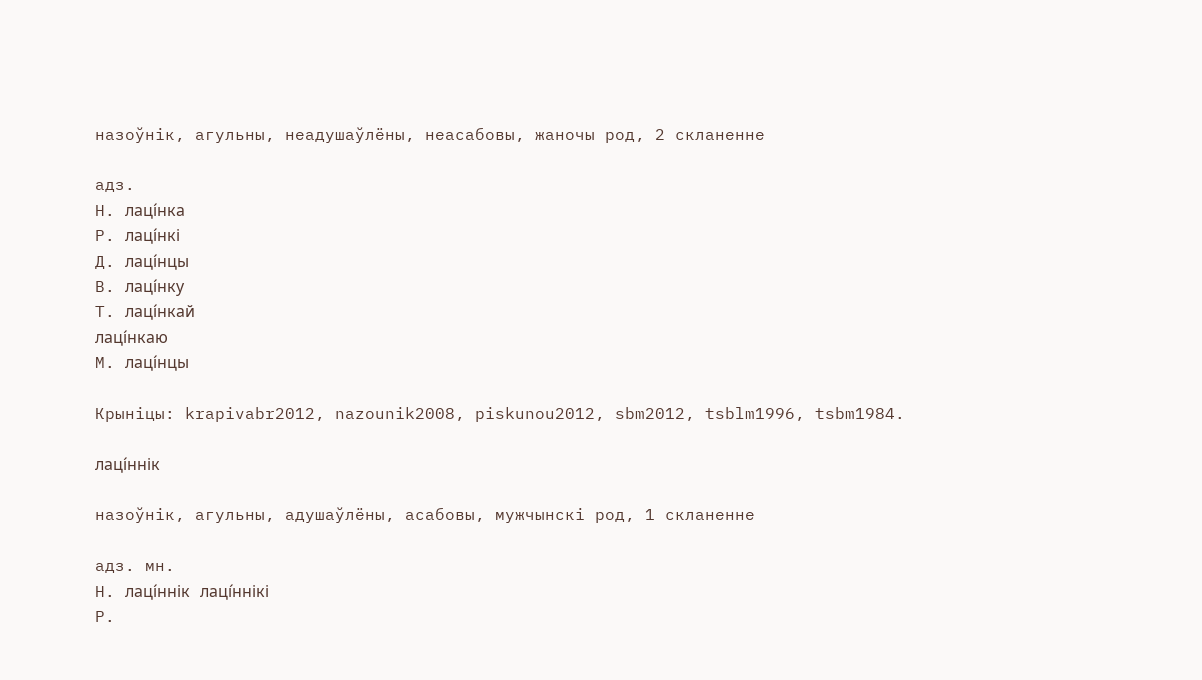назоўнік, агульны, неадушаўлёны, неасабовы, жаночы род, 2 скланенне

адз.
Н. лаці́нка
Р. лаці́нкі
Д. лаці́нцы
В. лаці́нку
Т. лаці́нкай
лаці́нкаю
М. лаці́нцы

Крыніцы: krapivabr2012, nazounik2008, piskunou2012, sbm2012, tsblm1996, tsbm1984.

лаці́ннік

назоўнік, агульны, адушаўлёны, асабовы, мужчынскі род, 1 скланенне

адз. мн.
Н. лаці́ннік лаці́ннікі
Р.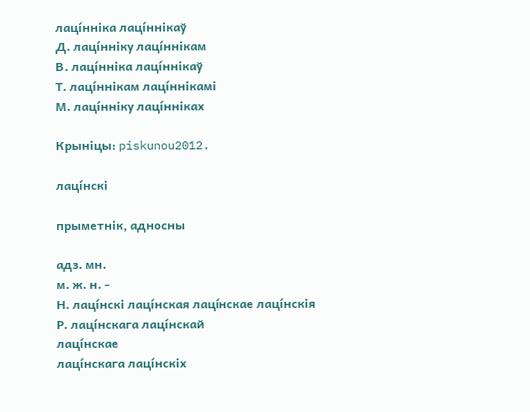лаці́нніка лаці́ннікаў
Д. лаці́нніку лаці́ннікам
В. лаці́нніка лаці́ннікаў
Т. лаці́ннікам лаці́ннікамі
М. лаці́нніку лаці́нніках

Крыніцы: piskunou2012.

лаці́нскі

прыметнік, адносны

адз. мн.
м. ж. н. -
Н. лаці́нскі лаці́нская лаці́нскае лаці́нскія
Р. лаці́нскага лаці́нскай
лаці́нскае
лаці́нскага лаці́нскіх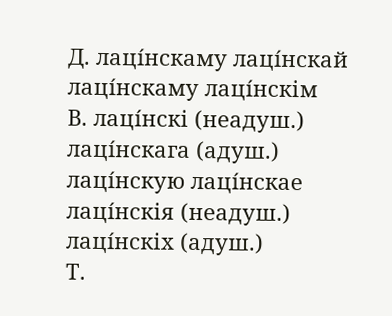Д. лаці́нскаму лаці́нскай лаці́нскаму лаці́нскім
В. лаці́нскі (неадуш.)
лаці́нскага (адуш.)
лаці́нскую лаці́нскае лаці́нскія (неадуш.)
лаці́нскіх (адуш.)
Т.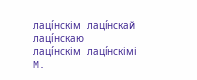лаці́нскім лаці́нскай
лаці́нскаю
лаці́нскім лаці́нскімі
М.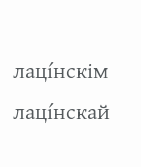лаці́нскім лаці́нскай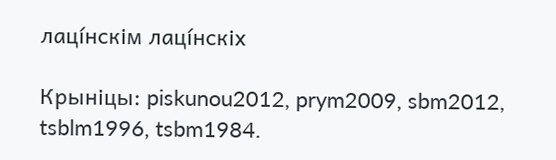лаці́нскім лаці́нскіх

Крыніцы: piskunou2012, prym2009, sbm2012, tsblm1996, tsbm1984.